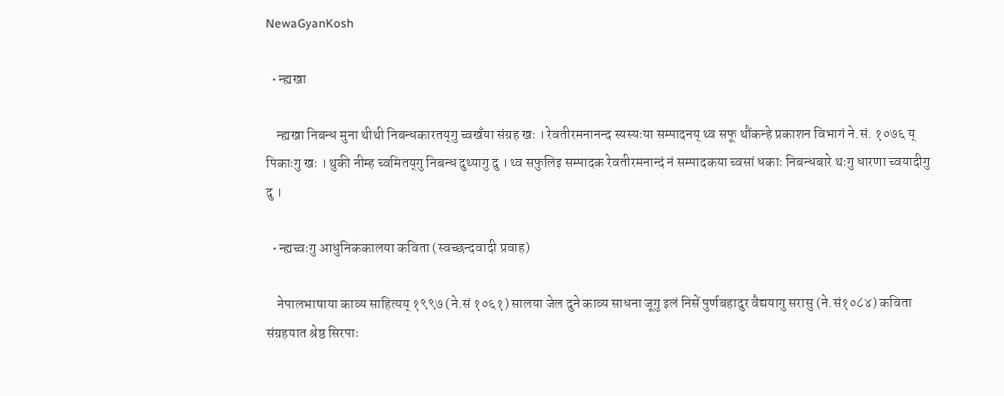NewaGyanKosh

  • न्ह्यखा

    न्ह्यखा निबन्ध मुना थीथी निबन्धकारतय्‌गु च्वखँया संग्रह खः । रेवतीरमनानन्द स्यस्यःया सम्पादनय् थ्व सफू थौंकन्हे प्रकाशन विभागं ने.सं. १०७६ य् पिकाःगु खः । थुकी नीम्ह च्वमितय्‌गु निबन्ध दुथ्यागु दु । थ्व सफुलिइ सम्पादक रेवतीरमनान्दं नं सम्पादकया च्वसां धकाः निबन्धबारे थःगु धारणा च्वयादीगु दु ।

  • न्ह्यच्वःगु आधुनिककालया कविता (स्वच्छन्दवादी प्रवाह)

    नेपालभाषाया काव्य साहित्यय् १९९७ (ने.सं १०६१) सालया जेल दुने काव्य साधना जूगु इलं निसें पुर्णबहादुर वैद्ययागु सरासु (ने.सं१०८४) कविता संग्रहयात श्रेष्ठ सिरपाः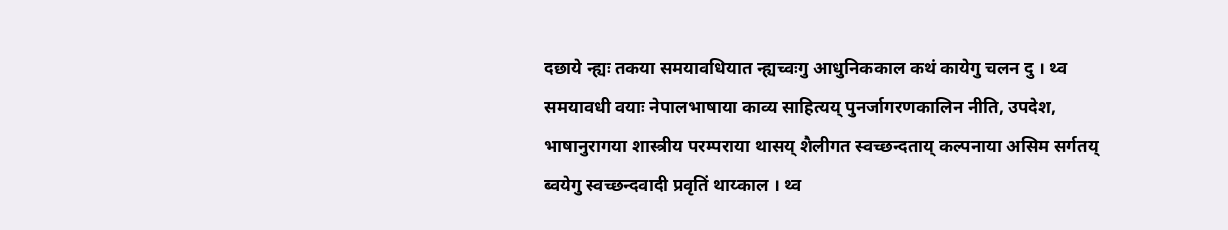दछाये न्ह्यः तकया समयावधियात न्ह्यच्वःगु आधुनिककाल कथं कायेगु चलन दु । थ्व समयावधी वयाः नेपालभाषाया काव्य साहित्यय् पुनर्जागरणकालिन नीति, उपदेश, भाषानुरागया शास्त्रीय परम्पराया थासय् शैलीगत स्वच्छन्दताय् कल्पनाया असिम सर्गतय् ब्वयेगु स्वच्छन्दवादी प्रवृतिं थाय्काल । थ्व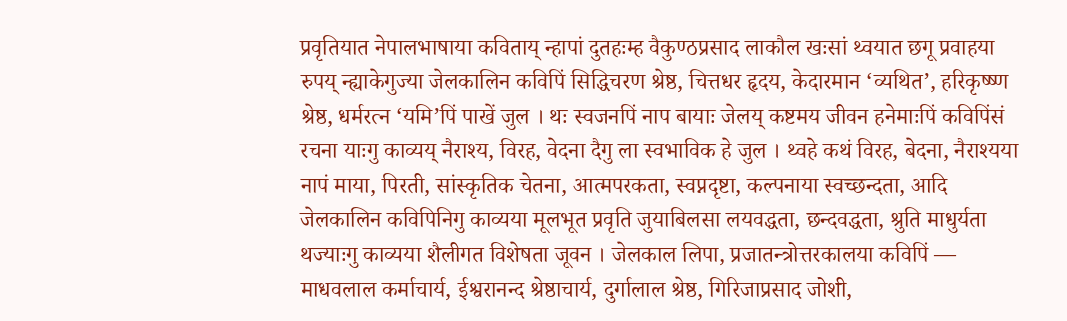प्रवृतियात नेपालभाषाया कविताय् न्हापां दुतहःम्ह वैकुण्ठप्रसाद लाकौल खःसां थ्वयात छगू प्रवाहया रुपय् न्ह्याकेगुज्या जेलकालिन कविपिं सिद्धिचरण श्रेष्ठ, चित्तधर हृदय, केदारमान ‘व्यथित’, हरिकृष्ष्ण श्रेष्ठ, धर्मरत्न ‘यमि’पिं पाखें जुल । थः स्वजनपिं नाप बायाः जेलय् कष्टमय जीवन हनेमाःपिं कविपिंसं रचना याःगु काव्यय् नैराश्य, विरह, वेदना दैगु ला स्वभाविक हे जुल । थ्वहे कथं विरह, बेदना, नैराश्यया नापं माया, पिरती, सांस्कृतिक चेतना, आत्मपरकता, स्वप्नदृष्टा, कल्पनाया स्वच्छन्दता, आदि जेलकालिन कविपिनिगु काव्यया मूलभूत प्रवृति जुयाबिलसा लयवद्धता, छन्दवद्धता, श्रुति माधुर्यता थज्याःगु काव्यया शैलीगत विशेषता जूवन । जेलकाल लिपा, प्रजातन्त्रोत्तरकालया कविपिं — माधवलाल कर्माचार्य, ईश्वरानन्द श्रेष्ठाचार्य, दुर्गालाल श्रेष्ठ, गिरिजाप्रसाद जोशी,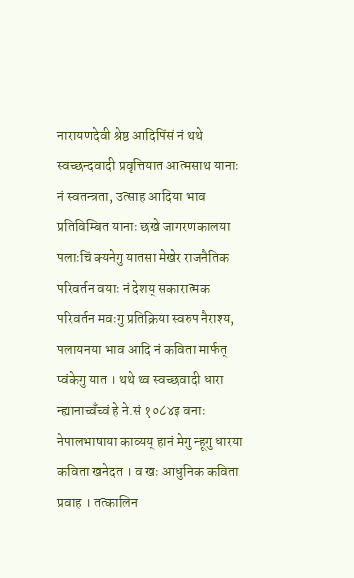नारायणदेवी श्रेष्ठ आदिपिंसं नं थथे स्वच्छन्दवादी प्रवृत्तियात आत्मसाथ यानाः नं स्वतन्त्रता, उत्साह आदिया भाव प्रतिविम्बित यानाः छखे जागरणकालया पलाःचिं क्यनेगु यातसा मेखेर राजनैतिक परिवर्तन वयाः नं देशय् सकारात्मक परिवर्तन मवःगु प्रतिक्रिया स्वरुप नैराश्य, पलायनया भाव आदि नं कविता मार्फत् प्वंकेगु यात । थथे थ्व स्वच्छवादी धारा न्ह्यानाच्वँच्वं हे ने.सं १०८४इ वनाः नेपालभाषाया काव्यय् हानं मेगु न्हूगु धारया कविता खनेदत । व खः आधुनिक कविता प्रवाह । तत्कालिन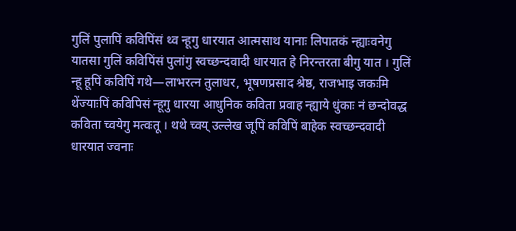गुलिं पुलापिं कविपिंसं थ्व न्हूगु धारयात आत्मसाथ यानाः लिपातकं न्ह्याःवनेगु यातसा गुलिं कविपिंसं पुलांगु स्वच्छन्दवादी धारयात हे निरन्तरता बीगु यात । गुलिं न्हू हूपिं कविपिं गथे—लाभरत्न तुलाधर, भूषणप्रसाद श्रेष्ठ, राजभाइ जकःमि थेंज्याःपिं कविपिसं न्हूगु धारया आधुनिक कविता प्रवाह न्ह्याये धुंकाः नं छन्दोवद्ध कविता च्वयेगु मत्वःतू । थथे च्वय् उल्लेख जूपिं कविपिं बाहेक स्वच्छन्दवादी धारयात ज्वनाः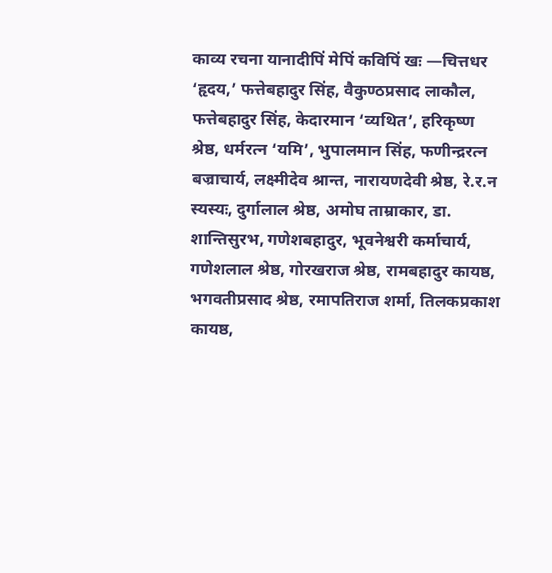काव्य रचना यानादीपिं मेपिं कविपिं खः —चित्तधर ‘हृदय,’ फत्तेबहादुर सिंह, वैकुण्ठप्रसाद लाकौल, फत्तेबहादुर सिंह, केदारमान ‘व्यथित’, हरिकृष्ण श्रेष्ठ, धर्मरत्न ‘यमि’, भुपालमान सिंह, फणीन्द्ररत्न बज्राचार्य, लक्ष्मीदेव श्रान्त, नारायणदेवी श्रेष्ठ, रे.र.न स्यस्यः, दुर्गालाल श्रेष्ठ, अमोघ ताम्राकार, डा. शान्तिसुरभ, गणेशबहादुर, भूवनेश्वरी कर्माचार्य, गणेशलाल श्रेष्ठ, गोरखराज श्रेष्ठ, रामबहादुर कायष्ठ, भगवतीप्रसाद श्रेष्ठ, रमापतिराज शर्मा, तिलकप्रकाश कायष्ठ,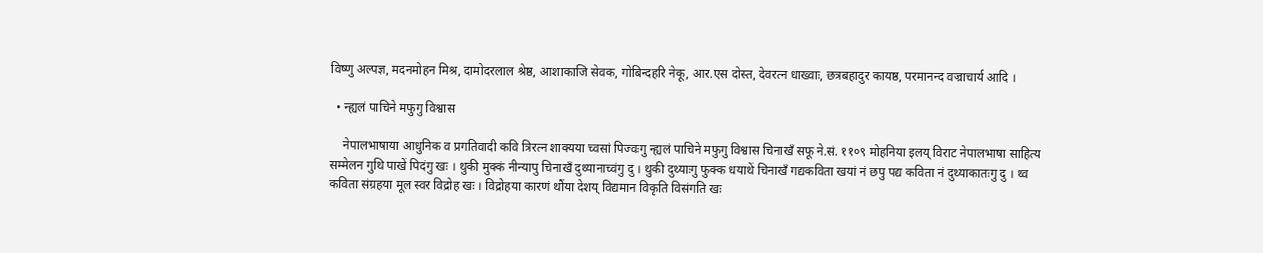विष्णु अल्पज्ञ, मदनमोहन मिश्र, दामोदरलाल श्रेष्ठ, आशाकाजि सेवक, गोबिन्दहरि नेकू, आर.एस दोस्त, देवरत्न धाख्वाः, छत्रबहादुर कायष्ठ, परमानन्द वज्राचार्य आदि ।

  • न्ह्यलं पाचिने मफुगु विश्वास

    नेपालभाषाया आधुनिक व प्रगतिवादी कवि त्रिरत्न शाक्यया च्वसां पिज्वःगु न्ह्यलं पाचिने मफुगु विश्वास चिनाखँ सफू ने.सं. ११०९ मोहनिया इलय् विराट नेपालभाषा साहित्य सम्मेलन गुथि पाखें पिदंगु खः । थुकी मुक्कं नीन्यापु चिनाखँ दुथ्यानाच्वंगु दु । थुकी दुथ्याःगु फुक्क धयाथें चिनाखँ गद्यकविता खयां नं छपु पद्य कविता नं दुथ्याकातःगु दु । थ्व कविता संग्रहया मूल स्वर विद्रोह खः । विद्रोहया कारणं थौंया देशय् विद्यमान विकृति विसंगति खः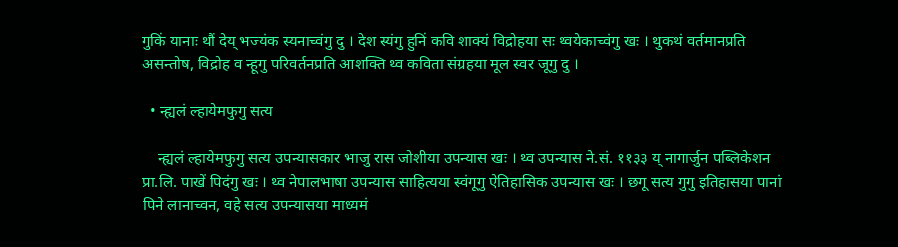गुकिं यानाः थौं देय् भज्यंक स्यनाच्वंगु दु । देश स्यंगु हुनिं कवि शाक्यं विद्रोहया सः थ्वयेकाच्वंगु खः । थुकथं वर्तमानप्रति असन्तोष, विद्रोह व न्हूगु परिवर्तनप्रति आशक्ति थ्व कविता संग्रहया मूल स्वर जूगु दु ।

  • न्ह्यलं ल्हायेमफुगु सत्य

    न्ह्यलं ल्हायेमफुगु सत्य उपन्यासकार भाजु रास जोशीया उपन्यास खः । थ्व उपन्यास ने.सं. ११३३ य् नागार्जुन पब्लिकेशन प्रा.लि. पाखें पिदंगु खः । थ्व नेपालभाषा उपन्यास साहित्यया स्वंगूगु ऐतिहासिक उपन्यास खः । छगू सत्य गुगु इतिहासया पानां पिने लानाच्वन, वहे सत्य उपन्यासया माध्यमं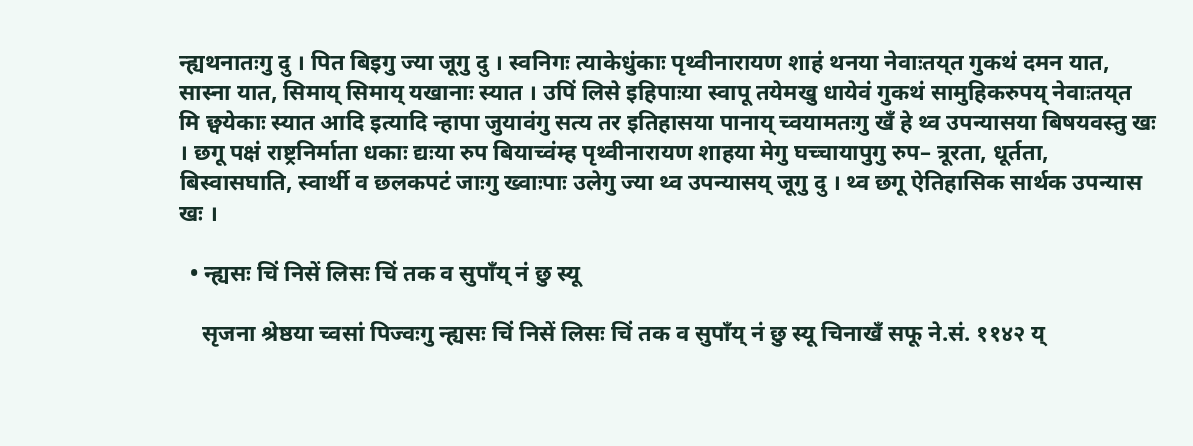न्ह्यथनातःगु दु । पित बिइगु ज्या जूगु दु । स्वनिगः त्याकेधुंकाः पृथ्वीनारायण शाहं थनया नेवाःतय्‌त गुकथं दमन यात, सास्ना यात, सिमाय् सिमाय् यखानाः स्यात । उपिं लिसे इहिपाःया स्वापू तयेमखु धायेवं गुकथं सामुहिकरुपय् नेवाःतय्‌त मि छ्वयेकाः स्यात आदि इत्यादि न्हापा जुयावंगु सत्य तर इतिहासया पानाय् च्वयामतःगु खँ हे थ्व उपन्यासया बिषयवस्तु खः । छगू पक्षं राष्ट्रनिर्माता धकाः द्यःया रुप बियाच्वंम्ह पृथ्वीनारायण शाहया मेगु घच्चायापुगु रुप– त्रूरता, धूर्तता, बिस्वासघाति, स्वार्थी व छलकपटं जाःगु ख्वाःपाः उलेगु ज्या थ्व उपन्यासय् जूगु दु । थ्व छगू ऐतिहासिक सार्थक उपन्यास खः ।

  • न्ह्यसः चिं निसें लिसः चिं तक व सुपाँय् नं छु स्यू

    सृजना श्रेष्ठया च्वसां पिज्वःगु न्ह्यसः चिं निसें लिसः चिं तक व सुपाँय् नं छु स्यू चिनाखँ सफू ने.सं. ११४२ य्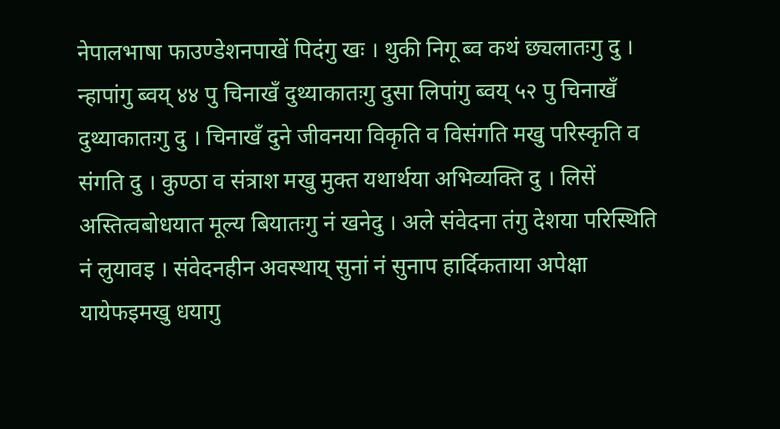नेपालभाषा फाउण्डेशनपाखें पिदंगु खः । थुकी निगू ब्व कथं छ्यलातःगु दु । न्हापांगु ब्वय् ४४ पु चिनाखँ दुथ्याकातःगु दुसा लिपांगु ब्वय् ५२ पु चिनाखँ दुथ्याकातःगु दु । चिनाखँ दुने जीवनया विकृति व विसंगति मखु परिस्कृति व संगति दु । कुण्ठा व संत्राश मखु मुक्त यथार्थया अभिव्यक्ति दु । लिसें अस्तित्वबोधयात मूल्य बियातःगु नं खनेदु । अले संवेदना तंगु देशया परिस्थिति नं लुयावइ । संवेदनहीन अवस्थाय् सुनां नं सुनाप हार्दिकताया अपेक्षा यायेफइमखु धयागु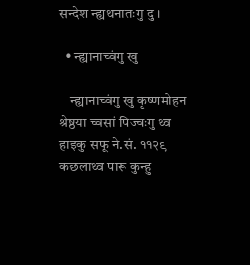सन्देश न्ह्यथनातःगु दु ।

  • न्ह्यानाच्वंगु खु

    न्ह्यानाच्वंगु खु कृष्णमोहन श्रेष्ठया च्वसां पिज्वःगु थ्व हाइकु सफू ने.सं. ११२९ कछलाथ्व पारू कुन्हु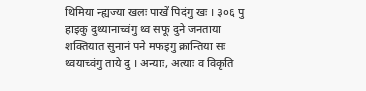थिमिया न्ह्यज्या खलः पाखें पिदंगु खः । ३०६ पु हाइकु दुथ्यानाच्वंगु थ्व सफू दुने जनताया शक्तियात सुनानं पने मफइगु क्रान्तिया सः थ्वयाच्वंगु ताये दु । अन्याः, अत्याः व विकृति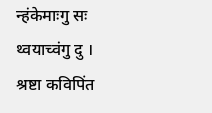न्हंकेमाःगु सः थ्वयाच्वंगु दु । श्रष्टा कविपिंत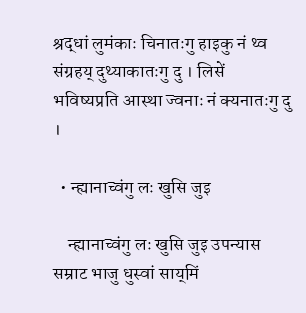श्रद्धां लुमंकाः चिनातःगु हाइकु नं थ्व संग्रहय् दुथ्याकातःगु दु । लिसें भविष्यप्रति आस्था ज्वनाः नं क्यनातःगु दु ।

  • न्ह्यानाच्वंगु लः खुसि जुइ

    न्ह्यानाच्वंगु लः खुसि जुइ उपन्यास सम्राट भाजु धुस्वां साय्‌‌मिं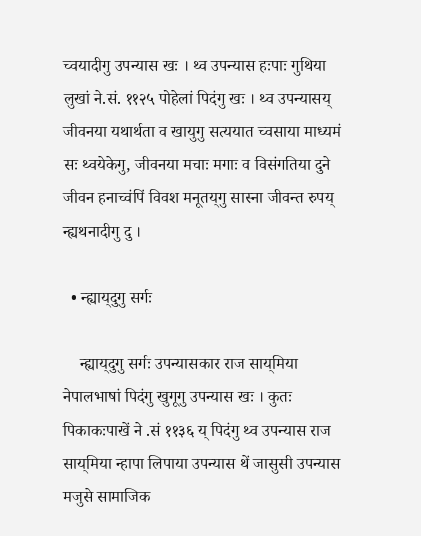च्वयादीगु उपन्यास खः । थ्व उपन्यास हःपाः गुथिया लुखां ने.सं. ११२५ पोहेलां पिदंगु खः । थ्व उपन्यासय् जीवनया यथार्थता व खायुगु सत्ययात च्वसाया माध्यमं सः थ्वयेकेगु, जीवनया मचाः मगाः व विसंगतिया दुने जीवन हनाच्वंपिं विवश मनूतय्‌गु सास्ना जीवन्त रुपय् न्ह्यथनादीगु दु ।

  • न्ह्याय्‌दुगु सर्गः

    न्ह्याय्‌दुगु सर्गः उपन्यासकार राज साय्‌मिया नेपालभाषां पिदंगु खुगूगु उपन्यास खः । कुतः पिकाकःपाखें ने .सं ११३६ य् पिदंगु थ्व उपन्यास राज साय्‌मिया न्हापा लिपाया उपन्यास थें जासुसी उपन्यास मजुसे सामाजिक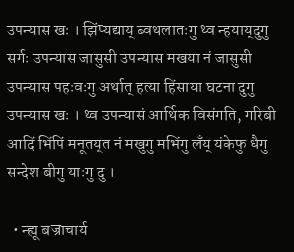उपन्यास खः । झिंप्यद्याय् ब्वथलातःगु थ्व न्हयाय्‌दुगु सर्गः उपन्यास जासुसी उपन्यास मखया नं जासुसी उपन्यास पहःवःगु अर्थात् हत्या हिंसाया घटना दुगु उपन्यास खः । थ्व उपन्यासं आर्थिक विसंगति, गरिबी आदिं भिंपिं मनूतय्‌त नं मखुगु मभिंगु लँय् यंकेफु धैगु सन्देश बीगु याःगु दु ।

  • न्ह्यू बज्राचार्य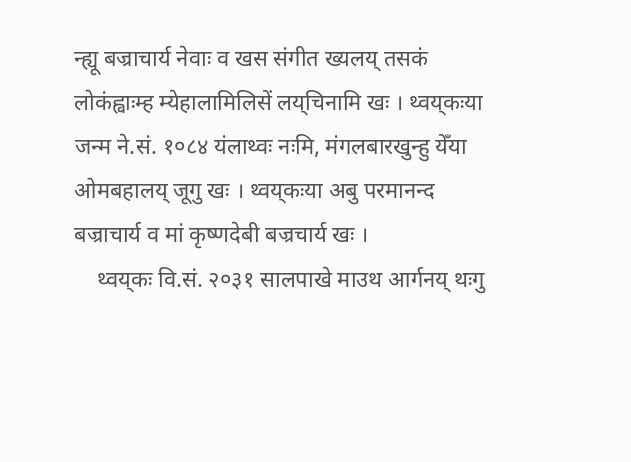न्ह्यू बज्राचार्य नेवाः व खस संगीत ख्यलय्‌ तसकं लोकंह्वाःम्ह म्येहालामिलिसें लय्‌चिनामि खः । थ्वय्‌कःया जन्म ने.सं. १०८४ यंलाथ्वः नःमि, मंगलबारखुन्हु येँया ओमबहालय्‌ जूगु खः । थ्वय्‌कःया अबु परमानन्द बज्राचार्य व मां कृष्णदेबी बज्रचार्य खः ।
    थ्वय्‌कः वि.सं. २०३१ सालपाखे माउथ आर्गनय्‌ थःगु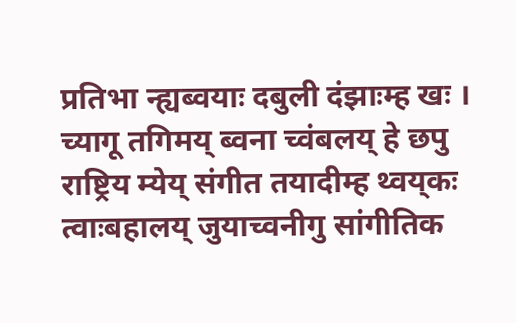प्रतिभा न्ह्यब्वयाः दबुली दंझाःम्ह खः । च्यागू तगिमय्‌ ब्वना च्वंबलय्‌ हे छपु राष्ट्रिय म्येय्‌ संगीत तयादीम्ह थ्वय्‌कः त्वाःबहालय्‌ जुयाच्वनीगु सांगीतिक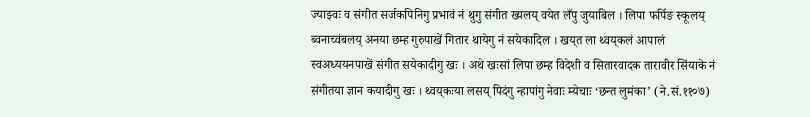ज्याझ्वः व संगीत सर्जकपिनिगु प्रभावं नं थुगु संगीत ख्यलय्‌ वयेत लँपु जुयाबिल । लिपा फर्पिङ स्कूलय्‌ ब्वनाच्वंबलय्‌ अनया छम्ह गुरुपाखें गितार थायेगु नं सयेकादिल । खय्‌त ला थ्वय्‌कलं आपालं स्वअध्ययनपाखें संगीत सयेकादीगु खः । अथे खःसां लिपा छम्ह विदेशी व सितारवादक तारावीर सिंयाके नं संगीतया ज्ञान कयादीगु खः । थ्वय्‌कःया लसय्‌ पिदंगु न्हापांगु नेवाः म्येचाः ‘छन्त लुमंका’ (ने.सं.११०७)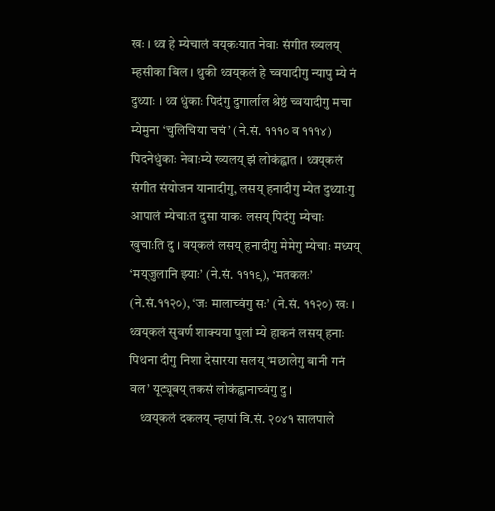खः । थ्व हे म्येचालं वय्‌कःयात नेवाः संगीत ख्यलय्‌ म्हसीका बिल । थुकी थ्वय्‌कलं हे च्वयादीगु न्यापु म्ये नं दुथ्याः । थ्व धुंकाः पिदंगु दुगार्लाल श्रेष्ठं च्वयादीगु मचा म्येमुना ‘चुलिचिया चचं’ (ने.सं. १११० व १११४) पिदनेधुंकाः नेवाःम्ये ख्यलय्‌ झं लोकंह्वात । थ्वय्‌कलं संगीत संयोजन यानादीगु, लसय्‌ हनादीगु म्येत दुथ्याःगु आपालं म्येचाःत दुसा याकः लसय्‌ पिदंगु म्येचाः खुचाःति दु । वय्‌कलं लसय्‌ हनादीगु मेमेगु म्येचाः मध्यय्‌ ‘मय्‌जुलानि झ्याः’ (ने.सं. १११९), ‘मतकलः’ (ने.सं.११२०), ‘जः मालाच्वंगु सः’ (ने.सं. ११२०) खः । थ्वय्‌कलं सुवर्ण शाक्यया पुलां म्ये हाकनं लसय्‌ हनाः पिथना दीगु निशा देसारया सलय्‌ ‘मछालेगु बानी गनं वल’ यूट्यूबय्‌ तकसं लोकंह्वानाच्वंगु दु ।
    थ्वय्‌कलं दकलय्‌ न्हापां वि.सं. २०४१ सालपाले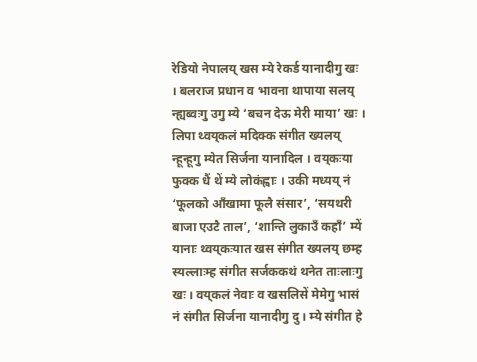रेडियो नेपालय्‌ खस म्ये रेकर्ड यानादीगु खः । बलराज प्रधान व भावना थापाया सलय्‌ न्ह्यब्वःगु उगु म्ये ‘बचन देऊ मेरी माया’ खः । लिपा थ्वय्‌कलं मदिक्क संगीत ख्यलय्‌ न्हून्हूगु म्येत सिर्जना यानादिल । वय्‌कःया फुक्क धैं थें म्ये लोकंह्वाः । उकी मध्यय्‌ नं ‘फूलको आँखामा फूलै संसार’, ‘सयथरी बाजा एउटै ताल’, ‘शान्ति लुकाउँ कहाँ’ म्यें यानाः थ्वय्‌कःयात खस संगीत ख्यलय्‌ छम्ह स्यल्लाःम्ह संगीत सर्जककथं थनेत ताःलाःगु खः । वय्‌कलं नेवाः व खसलिसें मेमेगु भासं नं संगीत सिर्जना यानादीगु दु । म्ये संगीत हे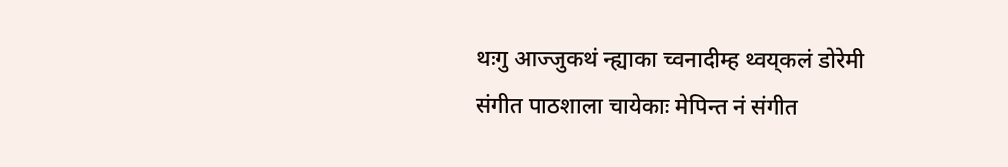थःगु आज्जुकथं न्ह्याका च्वनादीम्ह थ्वय्‌कलं डोरेमी संगीत पाठशाला चायेकाः मेपिन्त नं संगीत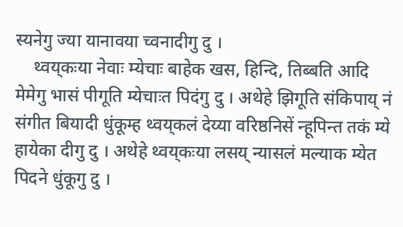स्यनेगु ज्या यानावया च्वनादीगु दु ।
    थ्वय्‌कःया नेवाः म्येचाः बाहेक खस, हिन्दि, तिब्बति आदि मेमेगु भासं पीगूति म्येचाःत पिदंगु दु । अथेहे झिगूति संकिपाय्‌ नं संगीत बियादी धुंकूम्ह थ्वय्‌कलं देय्या वरिष्ठनिसें न्हूपिन्त तकं म्ये हायेका दीगु दु । अथेहे थ्वय्‌कःया लसय्‌ न्यासलं मल्याक म्येत पिदने धुंकूगु दु ।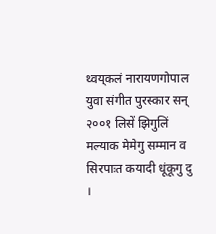थ्वय्‌कलं नारायणगोपाल युवा संगीत पुरस्कार सन् २००१ लिसें झिगुलिं मल्याक मेमेगु सम्मान व सिरपाःत कयादी धूंकूगु दु ।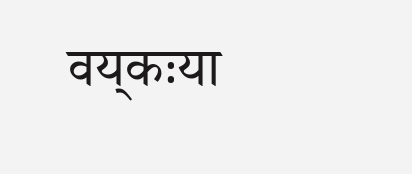वय्‌कःया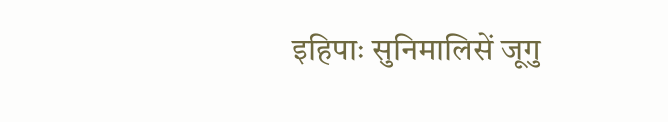इहिपाः सुनिमालिसें जूगु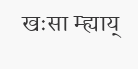खःसा म्ह्याय्‌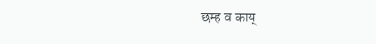छम्ह व काय्‌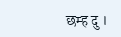छम्ह दु ।